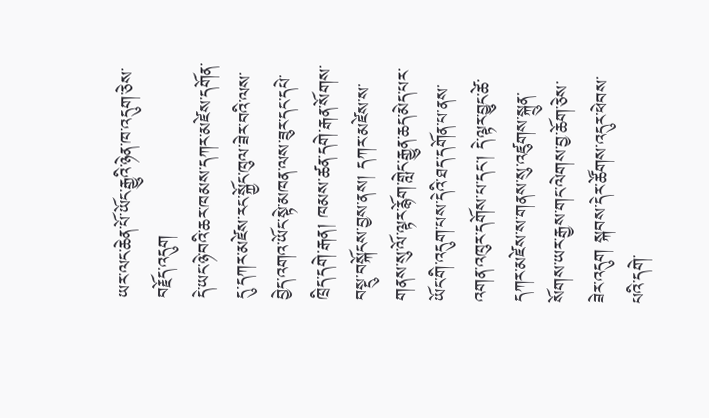ཡར་ལང་ཆེན་པོ་ཡོང་རྒྱུའི་ཉེན་ཁ་འདུག་ཅེས་བརྗོད་འདུག
དེ་ཡང་ཉེ་བའི་ཆར་ཁམས་དཀར་མཛེས་དགོན་དུ་དཀར་མཛེས་རང་སྐྱོང་ཁུལ་ཟེར་བའི་ལས་བྱེད་འགའ་ཡོང་སྟེ་མཁན་ལས་ཟུར་དང་དཔེ་ཁྲིད་དགེ་རྒན། ཁམས་ཚན་དགེ་རྒན་སོགས་བསྡུ་བསྐོངས་བྱས་ནས། དཀར་མཛེས་ས་གནས་སུ་ལོ་ལྟར་རྙོག་གླེང་རྒྱུན་ཆད་མེད་པར་ཡོང་གི་འདུག་པས་དེའི་ཐད་དགོན་པ་ནས་འགན་འཁུར་དགོས་པ་དང་། དེ་ལྟར་བྱུང་ཚེ་དཀར་མཛེས་ས་གནས་སུ་འཛུགས་སྐྲུན་སོགས་ཡར་རྒྱས་གང་ལེགས་བྱ་ཆོག་ཅེས་ཟེར་འདུག སྐབས་དེར་ཚོགས་འདུར་ཕེབས་པའི་དགེ་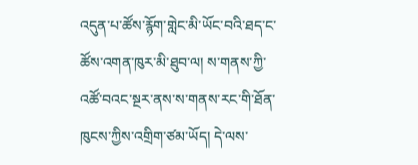འདུན་པ་ཚོས་རྙོག་གླེང་མི་ཡོང་བའི་ཐད་ང་ཚོས་འགན་ཁུར་མི་ཐུབ་ལ། ས་གནས་ཀྱི་འཚོ་བའང་སྔར་ནས་ས་གནས་རང་གི་ཐོན་ཁུངས་ཀྱིས་འགྲིག་ཙམ་ཡོད། དེ་ལས་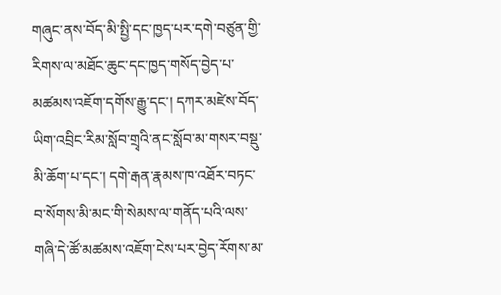གཞུང་ནས་བོད་མི་སྤྱི་དང་ཁྱད་པར་དགེ་བཙུན་གྱི་རིགས་ལ་མཐོང་ཆུང་དང་ཁྱད་གསོད་བྱེད་པ་མཚམས་འཇོག་དགོས་རྒྱུ་དང་། དཀར་མཛེས་བོད་ཡིག་འབྲིང་རིམ་སློབ་གྲྭའི་ནང་སློབ་མ་གསར་བསྡུ་མི་ཆོག་པ་དང་། དགེ་རྒན་རྣམས་ཁ་འཐོར་བཏང་བ་སོགས་མི་མང་གི་སེམས་ལ་གནོད་པའི་ལས་གཞི་དེ་ཚོ་མཚམས་འཇོག་ངེས་པར་བྱེད་རོགས་མ་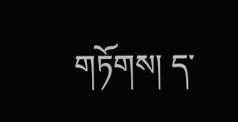གཏོགས། ད་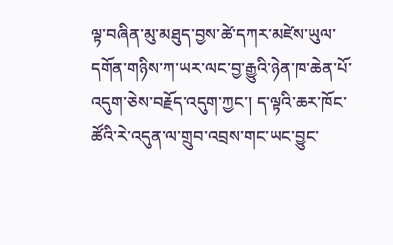ལྟ་བཞིན་མུ་མཐུད་བྱས་ཚེ་དཀར་མཛེས་ཡུལ་དགོན་གཉིས་ཀ་ཡར་ལང་བྱ་རྒྱུའི་ཉེན་ཁ་ཆེན་པོ་འདུག་ཅེས་བརྗོད་འདུག་ཀྱང་། ད་ལྟའི་ཆར་ཁོང་ཚོའི་རེ་འདུན་ལ་གྲུབ་འབྲས་གང་ཡང་བྱུང་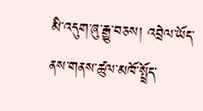མི་འདུག་ཞུ་རྒྱུ་བཅས། འབྲེལ་ཡོད་ནས་གནས་ཚུལ་མཁོ་སྤྲོད་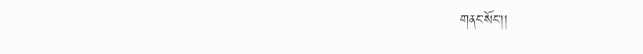གནང་སོང་།།